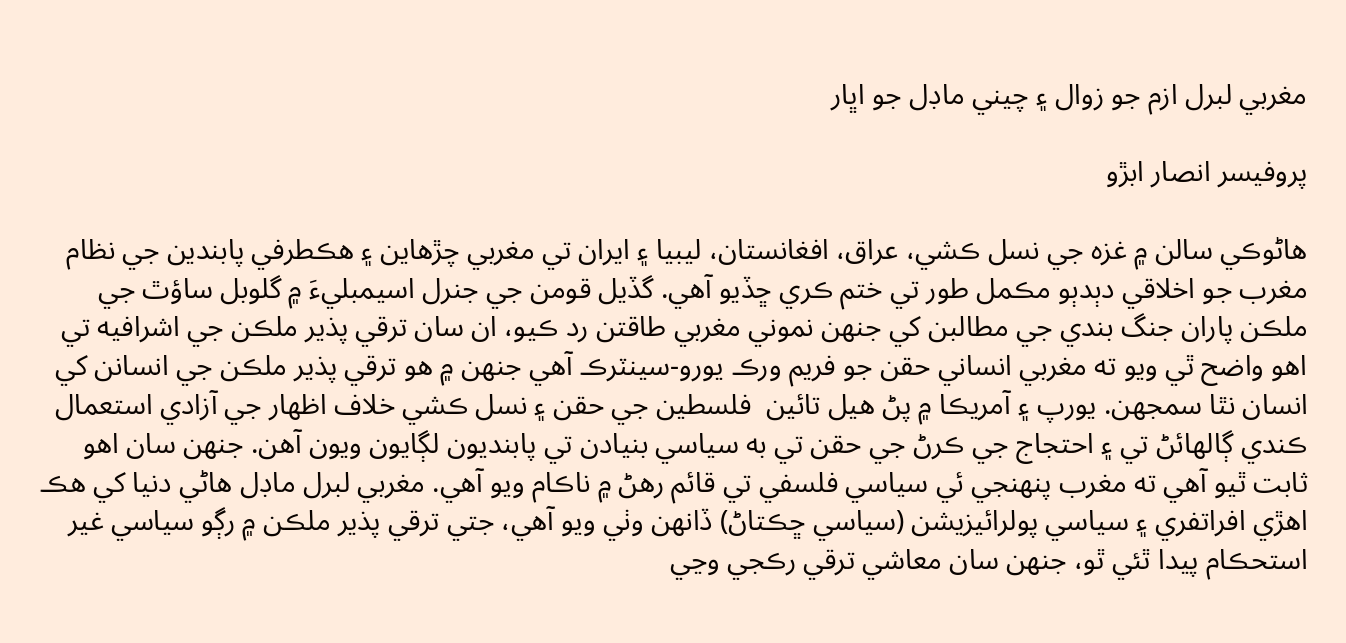مغربي لبرل ازم جو زوال ۽ چيني ماڊل جو اڀار

پروفيسر انصار ابڙو

ھاڻوڪي سالن ۾ غزه جي نسل ڪشي، عراق، افغانستان، ليبيا ۽ ايران تي مغربي چڙهاين ۽ هڪطرفي پابندين جي نظام مغرب جو اخلاقي دٻدٻو مڪمل طور تي ختم ڪري ڇڏيو آهي. گڏيل قومن جي جنرل اسيمبليءَ ۾ گلوبل ساؤٿ جي ملڪن پاران جنگ بندي جي مطالبن کي جنهن نموني مغربي طاقتن رد ڪيو، ان سان ترقي پذير ملڪن جي اشرافيه تي اهو واضح ٿي ويو ته مغربي انساني حقن جو فريم ورڪ يورو-سينٽرڪ آهي جنهن ۾ هو ترقي پذير ملڪن جي انسانن کي انسان نٿا سمجهن. يورپ ۽ آمريڪا ۾ پڻ هيل تائين  فلسطين جي حقن ۽ نسل ڪشي خلاف اظهار جي آزادي استعمال ڪندي ڳالهائڻ تي ۽ احتجاج جي ڪرڻ جي حقن تي به سياسي بنيادن تي پابنديون لڳايون ويون آهن. جنهن سان اهو ثابت ٿيو آهي ته مغرب پنهنجي ئي سياسي فلسفي تي قائم رهڻ ۾ ناڪام ويو آهي. مغربي لبرل ماڊل هاڻي دنيا کي هڪ اهڙي افراتفري ۽ سياسي پولرائيزيشن (سياسي ڇڪتاڻ) ڏانهن وٺي ويو آهي، جتي ترقي پذير ملڪن ۾ رڳو سياسي غير استحڪام پيدا ٿئي ٿو، جنهن سان معاشي ترقي رڪجي وڃي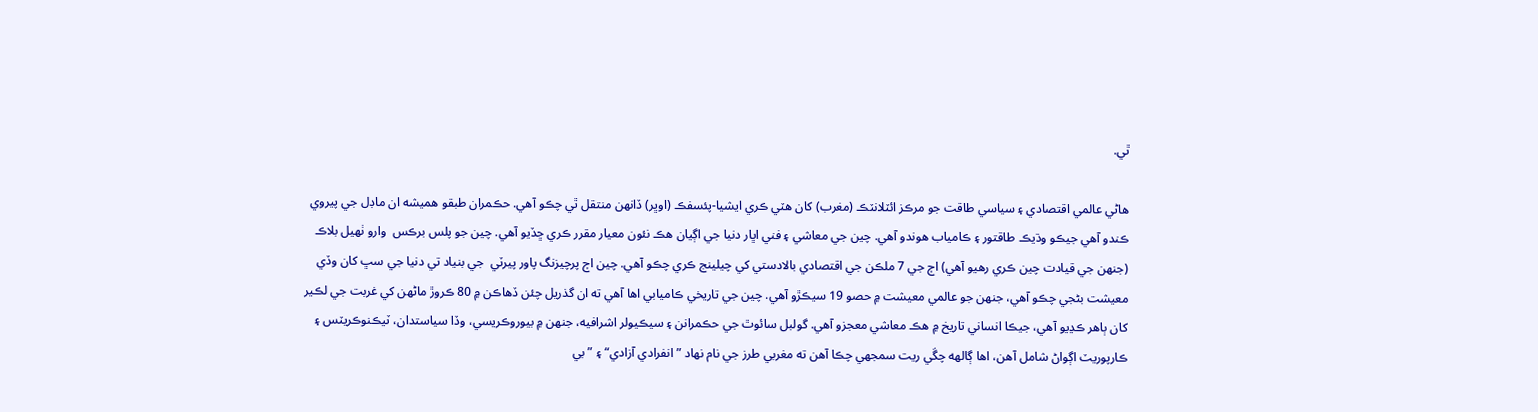ٿي.

هاڻي عالمي اقتصادي ۽ سياسي طاقت جو مرڪز ائٽلانٽڪ (مغرب) کان هٽي ڪري ايشيا-پئسفڪ (اوڀر) ڏانهن منتقل ٿي چڪو آهي. حڪمران طبقو هميشه ان ماڊل جي پيروي ڪندو آهي جيڪو وڌيڪ طاقتور ۽ ڪامياب هوندو آهي. چين جي معاشي ۽ فني اڀار دنيا جي اڳيان هڪ نئون معيار مقرر ڪري ڇڏيو آهي. چين جو پلس برڪس  وارو ٺهيل بلاڪ (جنهن جي قيادت چين ڪري رهيو آهي) اڄ جي 7 ملڪن جي اقتصادي بالادستي کي چيلينج ڪري چڪو آهي. چين اڄ پرچيزنگ پاور پيرٽي  جي بنياد تي دنيا جي سڀ کان وڏي معيشت بڻجي چڪو آهي، جنهن جو عالمي معيشت ۾ حصو 19 سيڪڙو آهي. چين جي تاريخي ڪاميابي اها آهي ته ان گذريل چئن ڏهاڪن ۾ 80 ڪروڙ ماڻهن کي غربت جي لڪير کان ٻاهر ڪڍيو آهي، جيڪا انساني تاريخ ۾ هڪ معاشي معجزو آهي. گولبل سائوٿ جي حڪمرانن ۽ سيڪيولر اشرافيه، جنهن ۾ بيوروڪريسي، وڏا سياستدان، ٽيڪنوڪريٽس ۽ ڪارپوريٽ اڳواڻ شامل آهن، اها ڳالهه چڱي ريت سمجهي چڪا آهن ته مغربي طرز جي نام نهاد ”انفرادي آزادي“ ۽ ”بي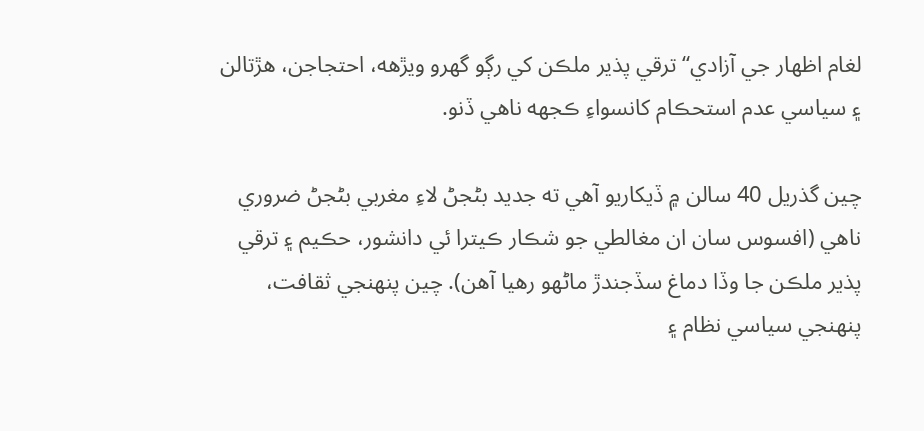لغام اظهار جي آزادي“ ترقي پذير ملڪن کي رڳو گهرو ويڙهه، احتجاجن، هڙتالن ۽ سياسي عدم استحڪام کانسواءِ ڪجهه ناهي ڏنو.

چين گذريل 40 سالن ۾ ڏيکاريو آهي ته جديد بڻجڻ لاءِ مغربي بڻجڻ ضروري ناهي (افسوس سان ان مغالطي جو شڪار ڪيترا ئي دانشور، حڪيم ۽ ترقي پذير ملڪن جا وڏا دماغ سڏجندڙ ماڻهو رهيا آهن). چين پنهنجي ثقافت، پنهنجي سياسي نظام ۽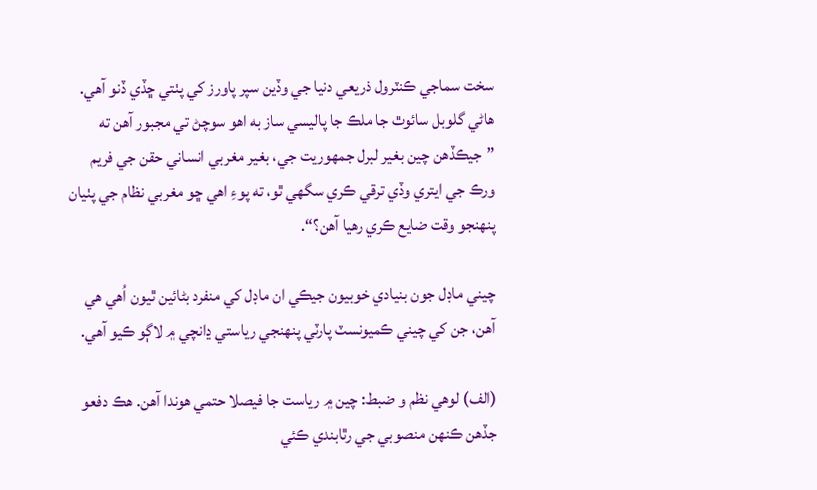سخت سماجي ڪنٽرول ذريعي دنيا جي وڏين سپر پاورز کي پٺتي ڇڏي ڏنو آهي. هاڻي گلوبل سائوٿ جا ملڪ جا پاليسي ساز به اهو سوچڻ تي مجبور آهن ته ”جيڪڏهن چين بغير لبرل جمهوريت جي، بغير مغربي انساني حقن جي فريم ورڪ جي ايتري وڏي ترقي ڪري سگهي ٿو، ته پوءِ اهي ڇو مغربي نظام جي پٺيان پنهنجو وقت ضايع ڪري رهيا آهن؟“.

چيني ماڊل جون بنيادي خوبيون جيڪي ان ماڊل کي منفرد بڻائين ٿيون اُهي هي آهن، جن کي چيني ڪميونسٽ پارٽي پنهنجي رياستي ڍانچي ۾ لاڳو ڪيو آهي.

(الف) لوهي نظم و ضبط: چين ۾ رياست جا فيصلا حتمي هوندا آهن. هڪ دفعو جڏهن ڪنهن منصوبي جي رٿابندي ڪئي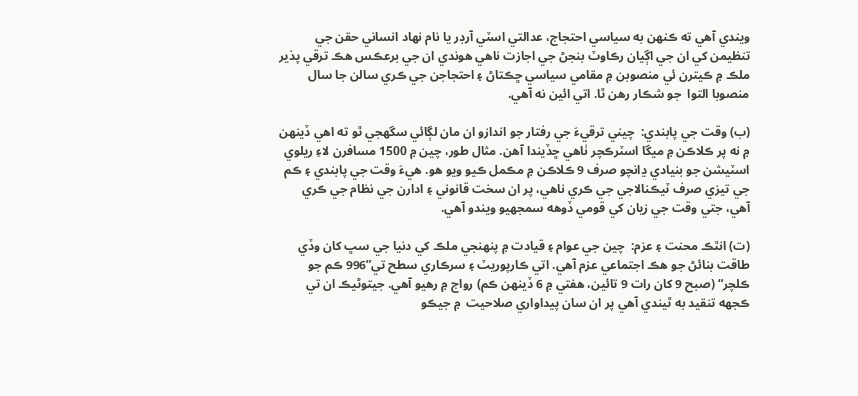ويندي آهي ته ڪنهن به سياسي احتجاج، عدالتي اسٽي آرڊر يا نام نهاد انساني حقن جي تنظيمن کي ان جي اڳيان رڪاوٽ بنجڻ جي اجازت ناهي هوندي ان جي برعڪس هڪ ترقي پذير ملڪ ۾ ڪيترن ئي منصوبن ۾ مقامي سياسي ڇڪتاڻ ۽ احتجاجن جي ڪري سالن جا سال منصوبا التوا  جو شڪار رھن ٿا. اتي ائين نه آهي.

(ب) وقت جي پابندي:  چيني ترقيءَ جي رفتار جو اندازو ان مان لڳائي سگهجي ٿو ته اهي ڏينهن ۾ نه پر ڪلاڪن ۾ ميگا اسٽرڪچر ٺاهي ڇڏيندا آهن. مثال طور، چين ۾ 1500 مسافرن لاءِ ريلوي اسٽيشن جو بنيادي ڍانچو صرف 9 ڪلاڪن ۾ مڪمل ڪيو ويو هو. هيءَ وقت جي پابندي ۽ ڪم جي تيزي صرف ٽيڪنالاجي جي ڪري ناهي، پر ان سخت قانوني ۽ ادارن جي نظام جي ڪري آهي، جتي وقت جي زيان کي قومي ڏوهه سمجهيو ويندو آهي.

(ت) انٿڪ محنت ۽ عزم:  چين جي عوام ۽ قيادت ۾ پنهنجي ملڪ کي دنيا جي سڀ کان وڏي طاقت بنائڻ جو هڪ اجتماعي عزم آهي. اتي ڪارپوريٽ ۽ سرڪاري سطح تي”996 ڪم جو ڪلچر“ (صبح 9 کان رات 9 تائين، هفتي ۾ 6 ڏينهن ڪم) رواج ۾ رهيو آهي. جيتوڻيڪ ان تي ڪجهه تنقيد به ٿيندي آهي پر ان سان پيداواري صلاحيت  ۾ جيڪو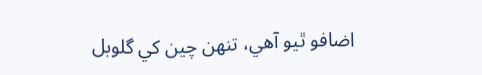اضافو ٿيو آهي، تنهن چين کي گلوبل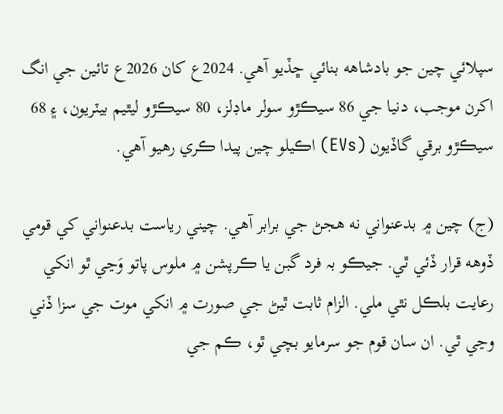سپلائي چين جو بادشاهه بنائي ڇڏيو آهي. 2024ع کان 2026ع تائين جي انگ اکرن موجب، دنيا جي 86 سيڪڙو سولر ماڊلز، 80 سيڪڙو ليٿيم بيٽريون، ۽ 68 سيڪڙو برقي گاڏيون (EVs) اڪيلو چين پيدا ڪري رهيو آهي.

(ج) چين ۾ بدعنواني نه هجڻ جي برابر آهي. چيني رياست بدعنواني کي قومي ڏوهه قرار ڏئي ٿي. جيڪو بہ فرد گبن يا ڪرپشن ۾ ملوس پاتو وَڃي ٿو انکي رعايت بلڪل نٿي ملي. الزام ثابت ٿيڻ جي صورت ۾ انکي موت جي سزا ڏني وڃي ٿي. ان سان قوم جو سرمايو بچي ٿو، ڪم جي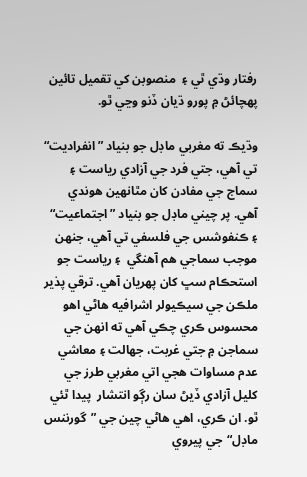رفتار وڌي ٿي ۽  منصوبن کي تقميل تائين پھچائڻ ۾ پورو ڌيان ڏنو وڃي ٿو.

وڌيڪ ته مغربي ماڊل جو بنياد ”انفراديت“ تي آهي، جتي فرد جي آزادي رياست ۽ سماج جي مفادن کان مٿانهين هوندي آهي. پر چيني ماڊل جو بنياد ”اجتماعيت“ ۽ ڪنفوشس جي فلسفي تي آهي، جنهن موجب سماجي هم آهنگي  ۽ رياست جو استحڪام سڀ کان پهريان آهي. ترقي پذير ملڪن جي سيڪيولر اشرافيه هاڻي اهو محسوس ڪري چڪي آهي ته انهن جي سماجن ۾ جتي غربت، جهالت ۽ معاشي عدم مساوات هجي اتي مغربي طرز جي کليل آزادي ڏيڻ سان رڳو انتشار  پيدا ٿئي ٿو. ان ڪري، اهي هاڻي چين جي ”گورننس ماڊل“جي پيروي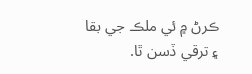ڪرڻ ۾ ئي ملڪ جي بقا ۽ ترقي ڏسن ٿا.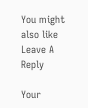You might also like
Leave A Reply

Your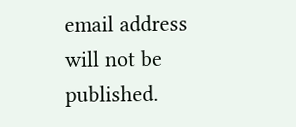email address will not be published.